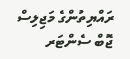ރައްޔިތުންގެ މަޖިލިސް
ޖޮބް ސެންޓަރ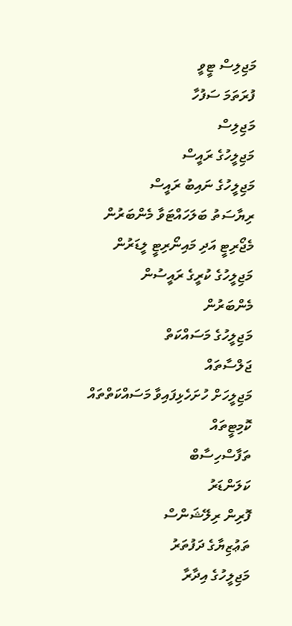މަޖިލިސް ޓީވީ
ފުރަތަމަ ސަފުހާ
މަޖިލިސް
މަޖިލީހުގެ ރައީސް
މަޖިލީހުގެ ނައިބު ރައީސް
ރިޔާސަތު ބަލަހައްޓަވާ މެންބަރުން
މެޖޯރިޓީ އަދި މައިނޯރިޓީ ލީޑަރުން
މަޖިލީހުގެ ކުރީގެ ރައީސުން
މެންބަރުން
މަޖިލީހުގެ މަސައްކަތް
ޖަލްސާތައް
މަޖިލީހަށް ހުށަހެޅިފައިވާ މަސައްކަތްތައް
ކޮމިޓީތައް
ތަފާސްހިސާބް
ކަލަންޑަރު
ފޮރިން ރިލޭޝަންސް
ތަޢުޒިޔާގެ ދަފުތަރު
މަޖިލީހުގެ އިދާރާ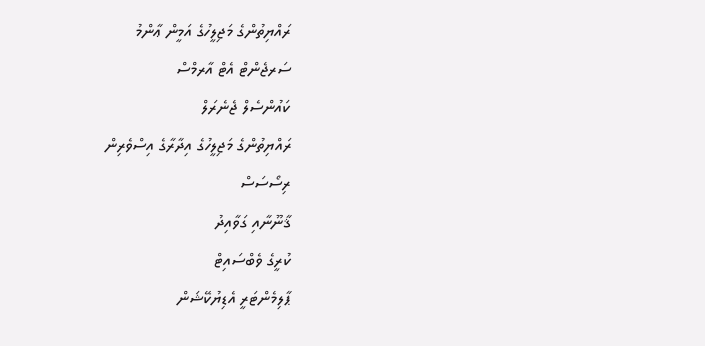ރައްޔިތުންގެ މަޖިލީހުގެ އަމީން ޢާންމު
ސަރޖެންޓް އެޓް އާރމްސް
ކައުންސެލް ޖެނެރަލް
ރައްޔިތުންގެ މަޖިލީހުގެ އިދާރާގެ އިސްވެރިން
ރިސޯސަސް
ޤާނޫނާއި ގަވާއިދު
ކުރީގެ ވެބްސައިޓް
ޕާލިމެންޓަރީ އެޑިޔުކޭޝަން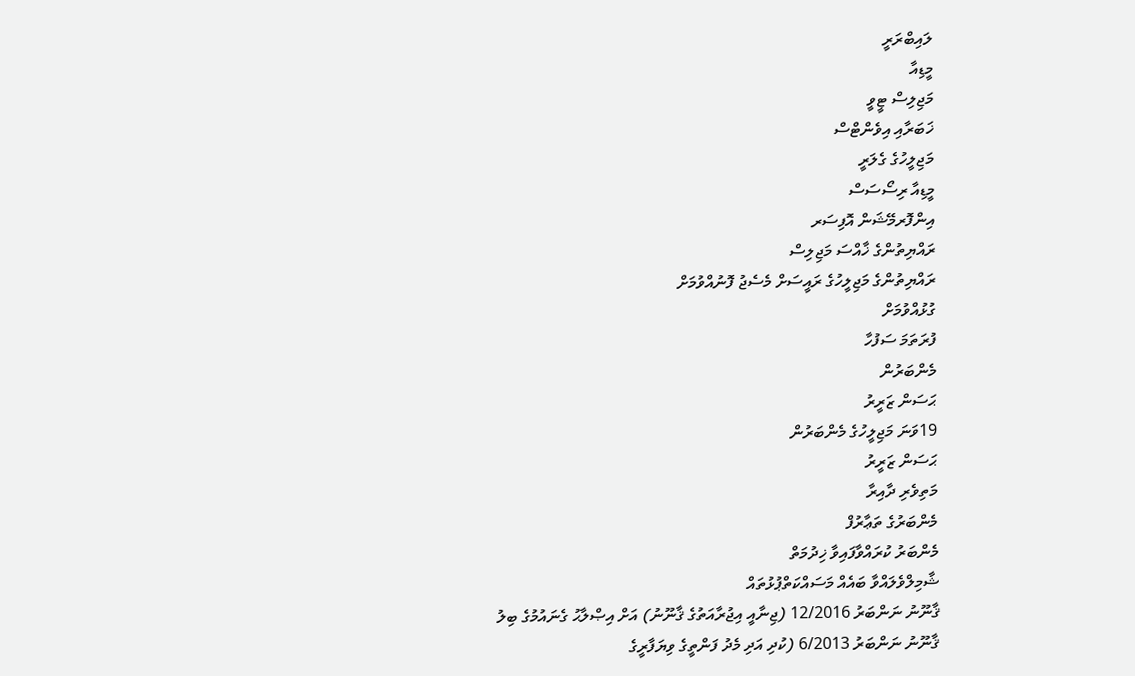ލައިބްރަރީ
މީޑިއާ
މަޖިލިސް ޓީވީ
ޚަބަރާއި އިވެންޓްސް
މަޖިލީހުގެ ގެލަރީ
މީޑިއާ ރިސޯސަސް
އިންފޮރމޭޝަން އޮފިސަރ
ރައްޔިތުންގެ ޚާއްސަ މަޖިލިސް
ރައްޔިތުންގެ މަޖިލީހުގެ ރައީސަށް މެސެޖު ފޮނުއްވުމަށް
ގުޅުއްވުމަށް
ފުރަތަމަ ސަފުހާ
މެންބަރުން
ޙަސަން ޒަރީރު
19ވަނަ މަޖިލީހުގެ މެންބަރުން
ޙަސަން ޒަރީރު
މަތިވެރި ދާއިރާ
މެންބަރުގެ ތަޢާރުފް
މެންބަރު ކުރައްވާފައިވާ ޚިދުމަތް
ޝާމިލްވެލައްވާ ބައެއް މަސައްކަތްޕުޅުތައް
ޤާނޫނު ނަންބަރު 12/2016 (ޖިނާއީ އިޖުރާއަތުގެ ޤާނޫނު) އަށް އިޞްލާޙު ގެނައުމުގެ ބިލު
ޤާނޫނު ނަންބަރު 6/2013 (ކުދި އަދި މެދު ފަންތީގެ ވިޔަފާރީގެ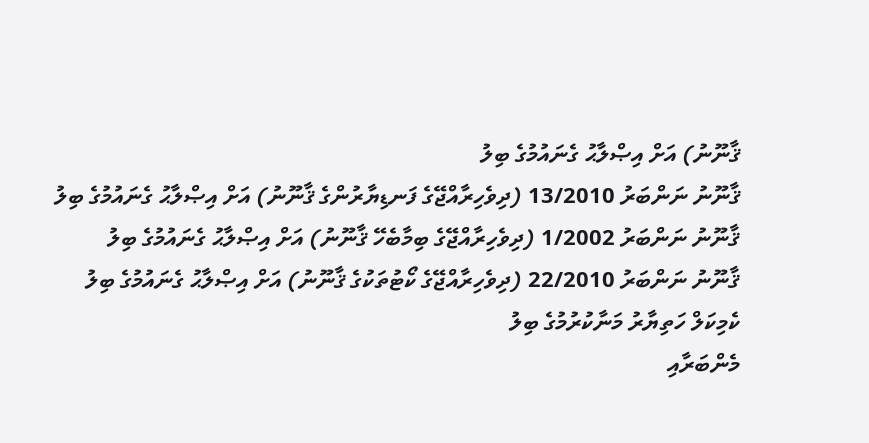ޤާނޫނު) އަށް އިޞްލާޙު ގެނައުމުގެ ބިލު
ޤާނޫނު ނަންބަރު 13/2010 (ދިވެހިރާއްޖޭގެ ފަނޑިޔާރުންގެ ޤާނޫނު) އަށް އިޞްލާޙު ގެނައުމުގެ ބިލު
ޤާނޫނު ނަންބަރު 1/2002 (ދިވެހިރާއްޖޭގެ ބިމާބެހޭ ޤާނޫނު) އަށް އިޞްލާޙު ގެނައުމުގެ ބިލު
ޤާނޫނު ނަންބަރު 22/2010 (ދިވެހިރާއްޖޭގެ ކޯޓުތަކުގެ ޤާނޫނު) އަށް އިޞްލާޙު ގެނައުމުގެ ބިލު
ކެމިކަލް ހަތިޔާރު މަނާކުރުމުގެ ބިލު
މެންބަރާއި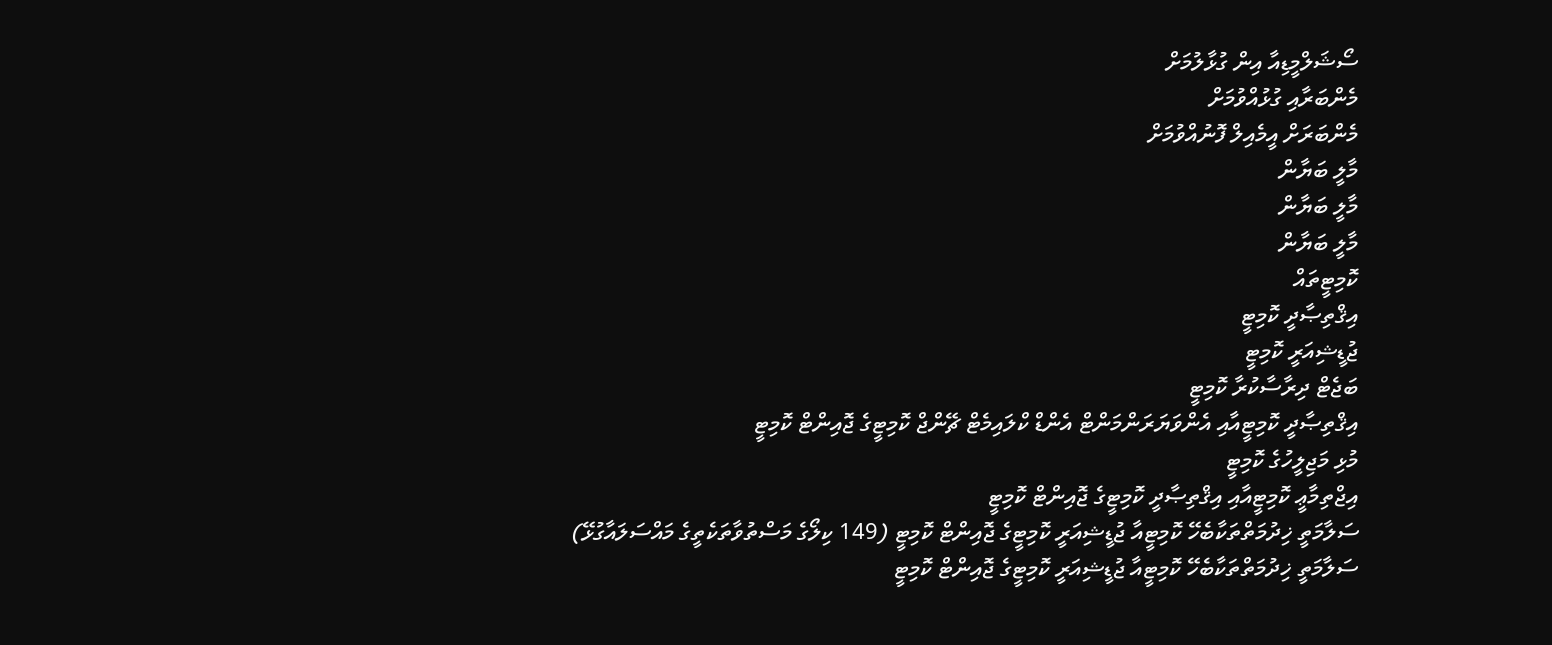ސޯޝަލްމީޑިއާ އިން ގުޅާލުމަށް
މެންބަރާއި ގުޅުއްވުމަށް
މެންބަރަށް އީމެއިލް ފޮނުއްވުމަށް
މާލީ ބަޔާން
މާލީ ބަޔާން
މާލީ ބަޔާން
ކޮމިޓީތައް
އިޤްތިޞާދީ ކޮމިޓީ
ޖުޑީޝިއަރީ ކޮމިޓީ
ބަޖެޓް ދިރާސާކުރާ ކޮމިޓީ
އިޤްތިޞާދީ ކޮމިޓީއާއި އެންވަޔަރަންމަންޓް އެންޑް ކްލައިމެޓް ޗޭންޖް ކޮމިޓީގެ ޖޮއިންޓް ކޮމިޓީ
މުޅި މަޖިލީހުގެ ކޮމިޓީ
އިޖްތިމާޢީ ކޮމިޓީއާއި އިޤްތިޞާދީ ކޮމިޓީގެ ޖޮއިންޓް ކޮމިޓީ
ސަލާމަތީ ޚިދުމަތްތަކާބެހޭ ކޮމިޓީއާ ޖުޑީޝިއަރީ ކޮމިޓީގެ ޖޮއިންޓް ކޮމިޓީ (149 ކިލޯގެ މަސްތުވާތަކެތީގެ މައްސަލައާގުޅޭ)
ސަލާމަތީ ޚިދުމަތްތަކާބެހޭ ކޮމިޓީއާ ޖުޑީޝިއަރީ ކޮމިޓީގެ ޖޮއިންޓް ކޮމިޓީ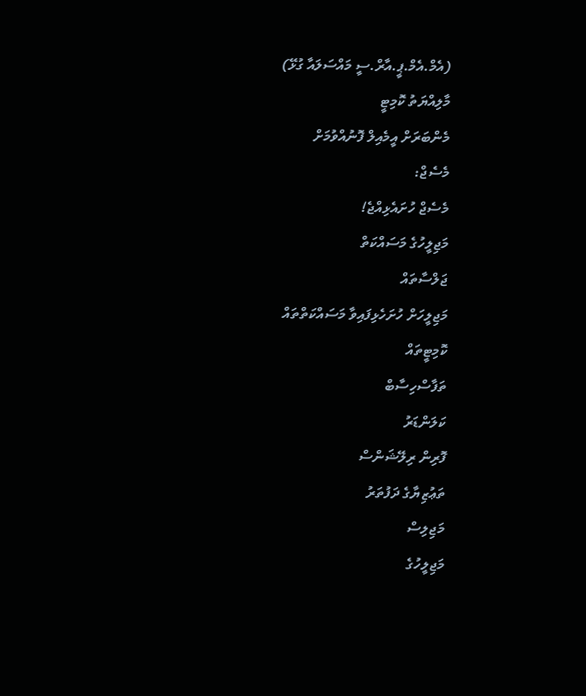(އެމް.އެމް.ޕީ.އާރް.ސީ މައްސަލައާ ގުޅޭ)
މާލިއްޔަތު ކޮމިޓީ
މެންބަރަށް އީމެއިލް ފޮނުއްވުމަށް
މެސެޖް:
މެސެޖް ހުށައެޅިއްޖެ!
މަޖިލީހުގެ މަސައްކަތް
ޖަލްސާތައް
މަޖިލީހަށް ހުށަހެޅިފައިވާ މަސައްކަތްތައް
ކޮމިޓީތައް
ތަފާސްހިސާބް
ކަލަންޑަރު
ފޮރިން ރިލޭޝަންސް
ތަޢުޒިޔާގެ ދަފުތަރު
މަޖިލިސް
މަޖިލީހުގެ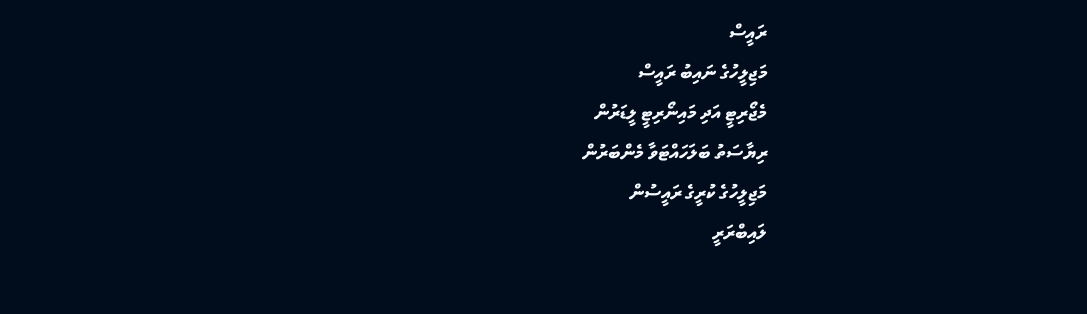ރައީސް
މަޖިލީހުގެ ނައިބު ރައީސް
މެޖޯރިޓީ އަދި މައިނޯރިޓީ ލީޑަރުން
ރިޔާސަތު ބަލަހައްޓަވާ މެންބަރުން
މަޖިލީހުގެ ކުރީގެ ރައީސުން
ލައިބްރަރީ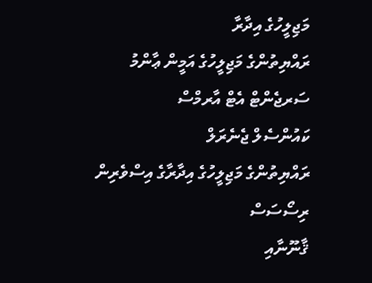މަޖިލީހުގެ އިދާރާ
ރައްޔިތުންގެ މަޖިލީހުގެ އަމީން ޢާންމު
ސަރޖެންޓް އެޓް އާރމްސް
ކައުންސެލް ޖެނެރަލް
ރައްޔިތުންގެ މަޖިލީހުގެ އިދާރާގެ އިސްވެރިން
ރިސޯސަސް
ޤާނޫނާއި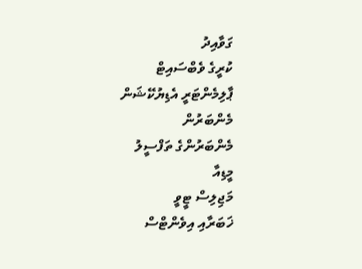ގަވާއިދު
ކުރީގެ ވެބްސައިޓް
ޕާލިމެންޓަރީ އެޑިޔުކޭޝަން
މެންބަރުން
މެންބަރުންގެ ތަފްސީލު
މީޑިއާ
މަޖިލިސް ޓީވީ
ޚަބަރާއި އިވެންޓްސް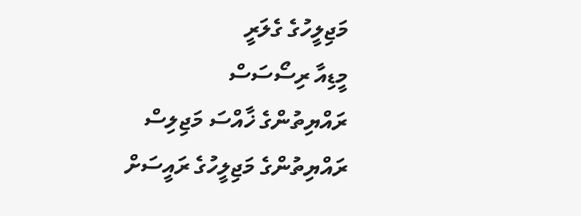މަޖިލީހުގެ ގެލަރީ
މީޑިއާ ރިސޯސަސް
ރައްޔިތުންގެ ޚާއްސަ މަޖިލިސް
ރައްޔިތުންގެ މަޖިލީހުގެ ރައީސަށް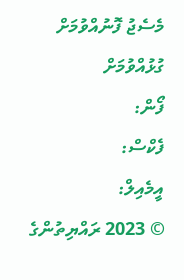މެސެޖު ފޮނުއްވުމަށް
ގުޅުއްވުމަށް
ފޯން:
ފެކްސް:
އީމެއިލް:
© 2023 ރައްޔިތުންގެ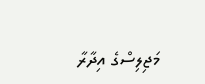މަޖިލިސްގެ އިދާރާ